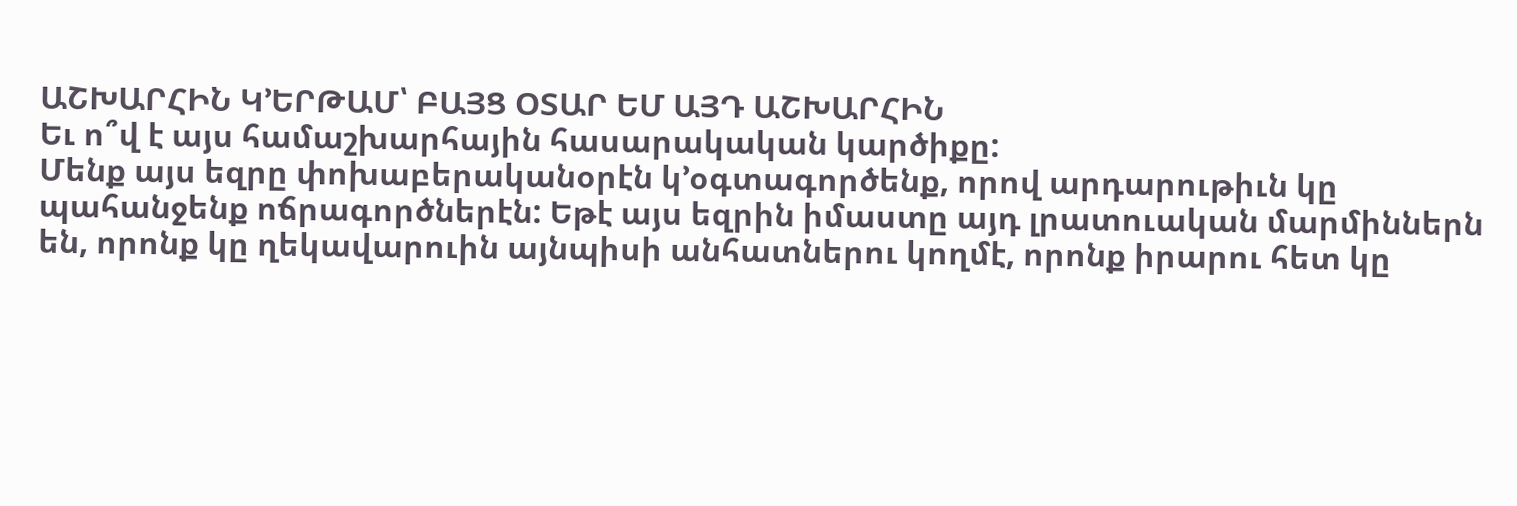ԱՇԽԱՐՀԻՆ Կ՚ԵՐԹԱՄ՝ ԲԱՅՑ ՕՏԱՐ ԵՄ ԱՅԴ ԱՇԽԱՐՀԻՆ
Եւ ո՞վ է այս համաշխարհային հասարակական կարծիքը:
Մենք այս եզրը փոխաբերականօրէն կ՚օգտագործենք, որով արդարութիւն կը պահանջենք ոճրագործներէն: Եթէ այս եզրին իմաստը այդ լրատուական մարմիններն են, որոնք կը ղեկավարուին այնպիսի անհատներու կողմէ, որոնք իրարու հետ կը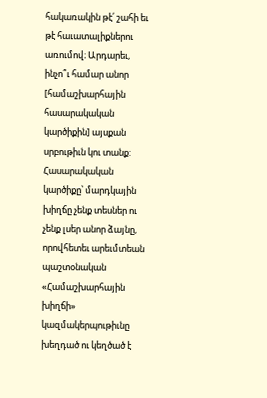հակառակին թէ՛ շահի եւ թէ հաւատալիքներու առումով։ Արդարեւ, ինչո՞ւ համար անոր [համաշխարհային հասարակական կարծիքին] այսքան սրբութիւն կու տանք: Հասարակական կարծիքը՝ մարդկային խիղճը չենք տեսներ ու չենք լսեր անոր ձայնը, որովհետեւ արեւմտեան պաշտօնական «Համաշխարհային խիղճի» կազմակերպութիւնը խեղդած ու կեղծած է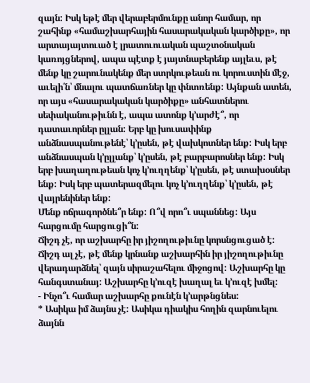զայն: Իսկ եթէ մեր վերաբերմունքը անոր համար, որ շահինք «համաշխարհային հասարակական կարծիքը», որ արտայայտուած է լրատուուական պաշտօնական կառոյցներով, ապա պէտք է յայտնաբերենք այլեւս, թէ մենք կը շարունակենք մեր ստրկութեան ու կորուստին մէջ, աւելի՛ն՝ մնալու պատճառներ կը փնտռենք: Այնքան ատեն, որ այս «հասարակական կարծիքը» անհատներու սեփականութիւնն է, ապա ատոնք կ՚արժէ՞, որ դատաւորներ ըլլան: Երբ կը խուսափինք անձնասպանութենէ՝ կ՚ըսեն, թէ վախկոտներ ենք: Իսկ երբ անձնասպան կ՚ըլլանք՝ կ՚ըսեն, թէ բարբարոսներ ենք: Իսկ երբ խաղաղութեան կոչ կ՚ուղղենք՝ կ՚ըսեն, թէ ստախօսներ ենք: Իսկ երբ պատերազմելու կոչ կ՚ուղղենք՝ կ՚ըսեն, թէ վայրենիներ ենք:
Մենք ոճրագործնե՞ր ենք: Ո՞վ որո՞ւ սպաննեց: Այս հարցումը հարցուցի՞ն:
Ճիշդ չէ, որ աշխարհը իր յիշողութիւնը կորսնցուցած է: Ճիշդ ալ չէ, թէ մենք կրնանք աշխարհին իր յիշողութիւնը վերադարձնել՝ զայն սիրաշահելու միջոցով: Աշխարհը կը հանգստանայ: Աշխարհը կ՚ուզէ խաղալ եւ կ՚ուզէ խմել:
- Ինչո՞ւ համար աշխարհը քունէն կ՚արթնցնես:
* Ասիկա իմ ձայնս չէ: Ասիկա դիակիս հողին զարնուելու ձայնն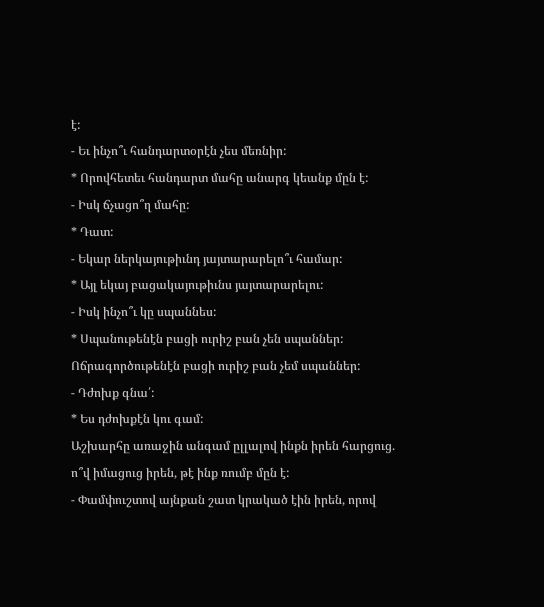է:
- Եւ ինչո՞ւ հանդարտօրէն չես մեռնիր:
* Որովհետեւ հանդարտ մահը անարգ կեանք մըն է:
- Իսկ ճչացո՞ղ մահը:
* Դատ:
- Եկար ներկայութիւնդ յայտարարելո՞ւ համար:
* Այլ եկայ բացակայութիւնս յայտարարելու:
- Իսկ ինչո՞ւ կը սպաննես:
* Սպանութենէն բացի ուրիշ բան չեն սպաններ: Ոճրագործութենէն բացի ուրիշ բան չեմ սպաններ:
- Դժոխք գնա՛:
* Ես դժոխքէն կու գամ:
Աշխարհը առաջին անգամ ըլլալով ինքն իրեն հարցուց. ո՞վ իմացուց իրեն, թէ ինք ռումբ մըն է:
- Փամփուշտով այնքան շատ կրակած էին իրեն, որով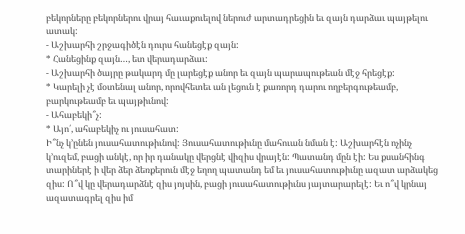բեկորները բեկորներու վրայ հաւաքուելով ներուժ արտադրեցին եւ զայն դարձաւ պայթելու ատակ:
- Աշխարհի շրջագիծէն դուրս հանեցէք զայն:
* Հանեցինք զայն…, ետ վերադարձաւ:
- Աշխարհի ծայրը թակարդ մը լարեցէք անոր եւ զայն պարապութեան մէջ հրեցէք:
* Կարելի չէ մօտենալ անոր, որովհետեւ ան լեցուն է քառորդ դարու ողբերգութեամբ, բարկութեամբ եւ պայթիւնով:
- Ահաբեկի՞չ:
* Այո՛, ահաբեկիչ ու յուսահատ:
Ի՞նչ կ՚ընեն յուսահատութիւնով: Յուսահատութիւնը մահուան նման է: Աշխարհէն ոչինչ կ՚ուզեմ, բացի անկէ, որ իր դանակը վերցնէ վիզիս վրայէն: Պատանդ մըն էի: Ես քսանհինգ տարիներէ ի վեր ձեր ձեռքերուն մէջ եղող պատանդ եմ եւ յուսահատութիւնը ազատ արձակեց զիս: Ո՞վ կը վերադարձնէ զիս յոյսին, բացի յուսահատութիւնս յայտարարելէ: Եւ ո՞վ կրնայ ազատագրել զիս իմ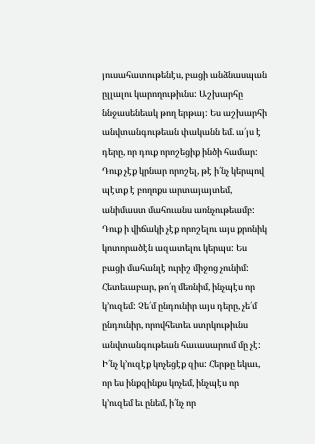յուսահատութենէս, բացի անձնասպան ըլլալու կարողութիւնս: Աշխարհը ննջասենեակ թող երթայ: Ես աշխարհի անվտանգութեան փականն եմ. ա՛յս է դերը, որ դուք որոշեցիք ինծի համար: Դուք չէք կրնար որոշել, թէ ի՛նչ կերպով պէտք է բողոքս արտայայտեմ, անիմաստ մահուանս առնչութեամբ: Դուք ի վիճակի չէք որոշելու այս քրոնիկ կոտորածէն ազատելու կերպս: Ես բացի մահանլէ ուրիշ միջոց չունիմ: Հետեւաբար, թո՛ղ մեռնիմ, ինչպէս որ կ՚ուզեմ: Չե՛մ ընդունիր այս դերը, չե՛մ ընդունիր, որովհետեւ ստրկութիւնս անվտանգութեան հաւասարում մը չէ: Ի՛նչ կ՚ուզէք կոչեցէք զիս: Հերթը եկաւ, որ ես ինքզինքս կոչեմ, ինչպէս որ կ՚ուզեմ եւ ընեմ, ի՛նչ որ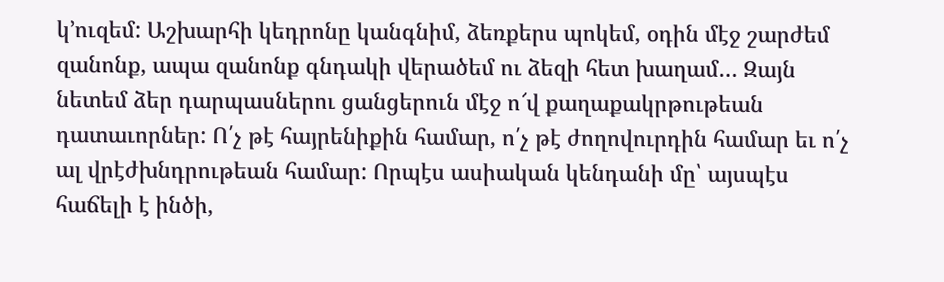կ՚ուզեմ: Աշխարհի կեդրոնը կանգնիմ, ձեռքերս պոկեմ, օդին մէջ շարժեմ զանոնք, ապա զանոնք գնդակի վերածեմ ու ձեզի հետ խաղամ… Զայն նետեմ ձեր դարպասներու ցանցերուն մէջ ո՜վ քաղաքակրթութեան դատաւորներ: Ո՛չ թէ հայրենիքին համար, ո՛չ թէ ժողովուրդին համար եւ ո՛չ ալ վրէժխնդրութեան համար: Որպէս ասիական կենդանի մը՝ այսպէս հաճելի է ինծի,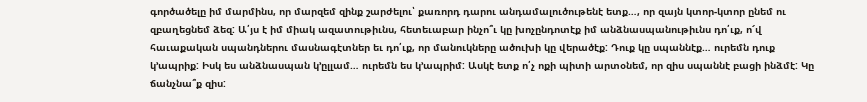գործածելը իմ մարմինս, որ մարզեմ զինք շարժելու՝ քառորդ դարու անդամալուծութենէ ետք…, որ զայն կտոր-կտոր ընեմ ու զբաղեցնեմ ձեզ: Ա՛յս է իմ միակ ազատութիւնս, հետեւաբար ինչո՞ւ կը խոչընդոտէք իմ անձնասպանութիւնս դո՛ւք, ո՜վ հաւաքական սպանդներու մասնագէտներ եւ դո՛ւք, որ մանուկները ածուխի կը վերածէք: Դուք կը սպաննէք… ուրեմն դուք կ՚ապրիք: Իսկ ես անձնասպան կ՚ըլլամ… ուրեմն ես կ՚ապրիմ: Ասկէ ետք ո՛չ ոքի պիտի արտօնեմ, որ զիս սպաննէ բացի ինձմէ: Կը ճանչնա՞ք զիս: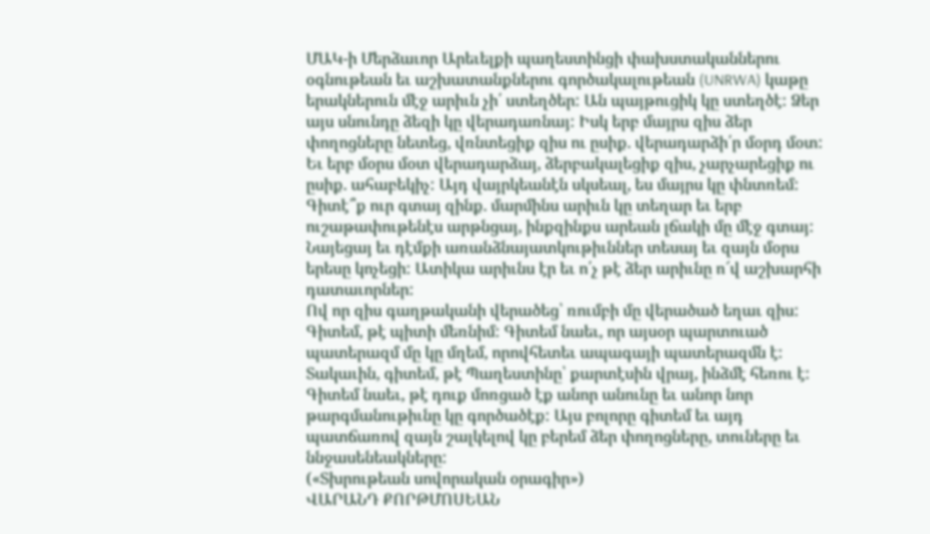ՄԱԿ-ի Մերձաւոր Արեւելքի պաղեստինցի փախստականներու օգնութեան եւ աշխատանքներու գործակալութեան (UNRWA) կաթը երակներուն մէջ արիւն չի՛ ստեղծեր: Ան պայթուցիկ կը ստեղծէ: Ձեր այս սնունդը ձեզի կը վերադառնայ: Իսկ երբ մայրս զիս ձեր փողոցները նետեց, վռնտեցիք զիս ու ըսիք. վերադարձի՛ր մօրդ մօտ: Եւ երբ մօրս մօտ վերադարձայ, ձերբակալեցիք զիս, չարչարեցիք ու ըսիք. ահաբեկիչ: Այդ վայրկեանէն սկսեալ, ես մայրս կը փնտռեմ: Գիտէ՞ք ուր գտայ զինք. մարմինս արիւն կը տեղար եւ երբ ուշաթափութենէս արթնցայ, ինքզինքս արեան լճակի մը մէջ գտայ: Նայեցայ եւ դէմքի առանձնայատկութիւններ տեսայ եւ զայն մօրս երեսը կոչեցի: Ատիկա արիւնս էր եւ ո՛չ թէ ձեր արիւնը ո՜վ աշխարհի դատաւորներ:
Ով որ զիս գաղթականի վերածեց՝ ռումբի մը վերածած եղաւ զիս: Գիտեմ, թէ պիտի մեռնիմ: Գիտեմ նաեւ, որ այսօր պարտուած պատերազմ մը կը մղեմ, որովհետեւ ապագայի պատերազմն է: Տակաւին, գիտեմ, թէ Պաղեստինը՝ քարտէսին վրայ, ինձմէ հեռու է: Գիտեմ նաեւ, թէ դուք մոռցած էք անոր անունը եւ անոր նոր թարգմանութիւնը կը գործածէք: Այս բոլորը գիտեմ եւ այդ պատճառով զայն շալկելով կը բերեմ ձեր փողոցները, տուները եւ ննջասենեակները:
(«Տխրութեան սովորական օրագիր»)
ՎԱՐԱՆԴ ՔՈՐԹՄՈՍԵԱՆ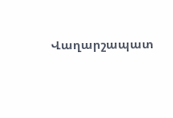Վաղարշապատ